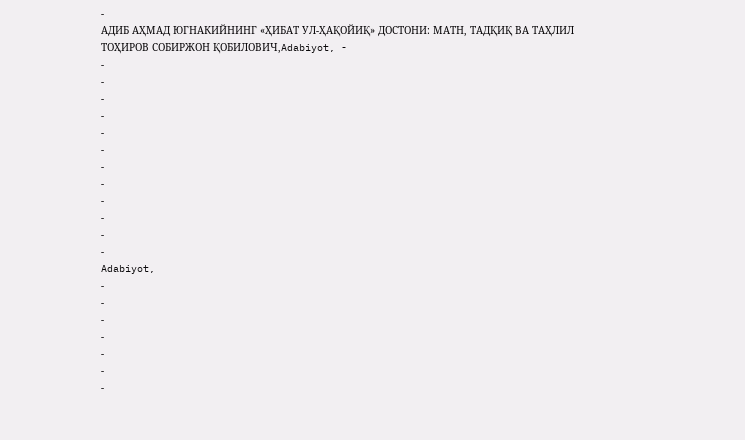-
АДИБ АҲМАД ЮГНАКИЙНИНГ «ҲИБАТ УЛ-ҲАҚОЙИҚ» ДОСТОНИ: МАТН, ТАДҚИҚ ВА ТАҲЛИЛ
ТОҲИРОВ СОБИРЖОН ҚОБИЛОВИЧ,Adabiyot, -
-
-
-
-
-
-
-
-
-
-
-
-
Adabiyot,
-
-
-
-
-
-
-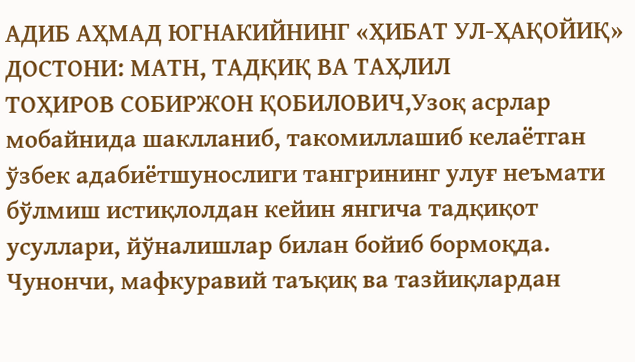АДИБ АҲМАД ЮГНАКИЙНИНГ «ҲИБАТ УЛ-ҲАҚОЙИҚ» ДОСТОНИ: МАТН, ТАДҚИҚ ВА ТАҲЛИЛ
ТОҲИРОВ СОБИРЖОН ҚОБИЛОВИЧ,Узоқ асрлар мобайнида шаклланиб, такомиллашиб келаётган ўзбек адабиётшунослиги тангрининг улуғ неъмати бўлмиш истиқлолдан кейин янгича тадқиқот усуллари, йўналишлар билан бойиб бормоқда. Чунончи, мафкуравий таъқиқ ва тазйиқлардан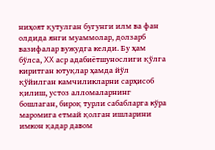ниҳоят қутулган бугунги илм ва фан олдида янги муаммолар, долзарб вазифалар вужудга келди. Бу ҳам бўлса, XX аср адабиётшунослиги қўлга киритган ютуқлар ҳамда йўл қўйилган камчиликларни сарҳисоб қилиш, устоз алломаларнинг бошлаган, бироқ турли сабабларга кўра маромига етмай қолган ишларини имкон қадар давом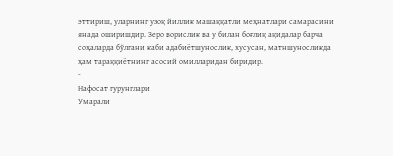эттириш, уларнинг узоқ йиллик машаққатли меҳнатлари самарасини янада оширишдир. Зеро ворислик ва у билан боғлиқ ақидалар барча соҳаларда бўлгани каби адабиётшунослик, хусусан, матншуносликда ҳам тараққиётнинг асосий омилларидан биридир.
-
Нафосат гурунглари
Умарали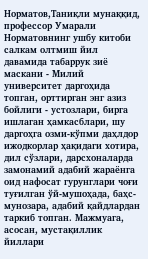Норматов,Таниқли мунаққид, профессор Умарали Норматовнинг ушбу китоби салкам олтмиш йил давамида табаррук зиё маскани - Милий университет даргоҳида топган, орттирган энг азиз бойлиги - устозлари, бирга ишлаган ҳамкасблари, шу даргоҳга озми-кўпми даҳлдор ижодкорлар ҳақидаги хотира, дил сўзлари, дарсхоналарда замонамий адабий жараёнга оид нафосат гурунглари чоғи туғилган ўй-мушоҳада, баҳс- мунозара, адабий қайдлардан таркиб топган. Мажмуага, асосан, мустақиллик йиллари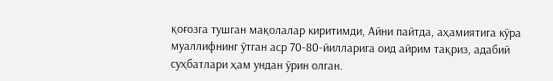қоғозга тушган мақолалар киритимди, Айни пайтда, аҳамиятига кўра муаллифнинг ўтган аср 70-80-йилларига оид айрим тақриз, адабий суҳбатлари ҳам ундан ўрин олган.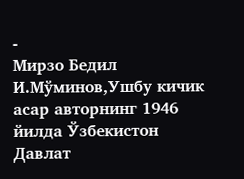-
Мирзо Бедил
И.Мўминов,Ушбу кичик асар авторнинг 1946 йилда Ўзбекистон Давлат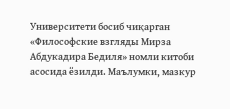Университети босиб чиқарган «Философские взгляды Мирза Абдукадира Бедиля» номли китоби асосида ёзилди. Маълумки, мазкур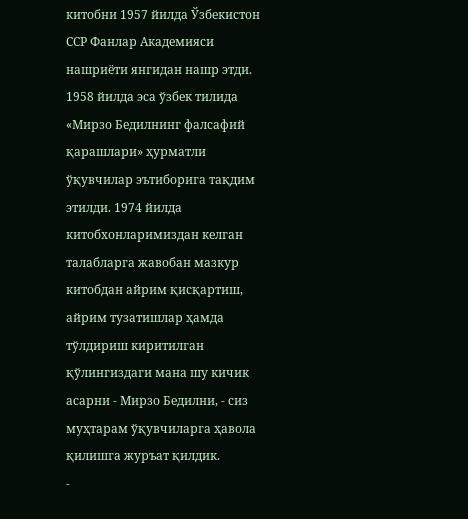китобни 1957 йилда Ўзбекистон ССР Фанлар Академияси нашриёти янгидан нашр этди. 1958 йилда эса ўзбек тилида «Мирзо Бедилнинг фалсафий қарашлари» ҳурматли ўқувчилар эътиборига тақдим этилди. 1974 йилда китобхонларимиздан келган талабларга жавобан мазкур китобдан айрим қисқартиш, айрим тузатишлар ҳамда тўлдириш киритилган қўлингиздаги мана шу кичик асарни - Мирзо Бедилни, - сиз муҳтарам ўқувчиларга ҳавола қилишга журъат қилдик.
-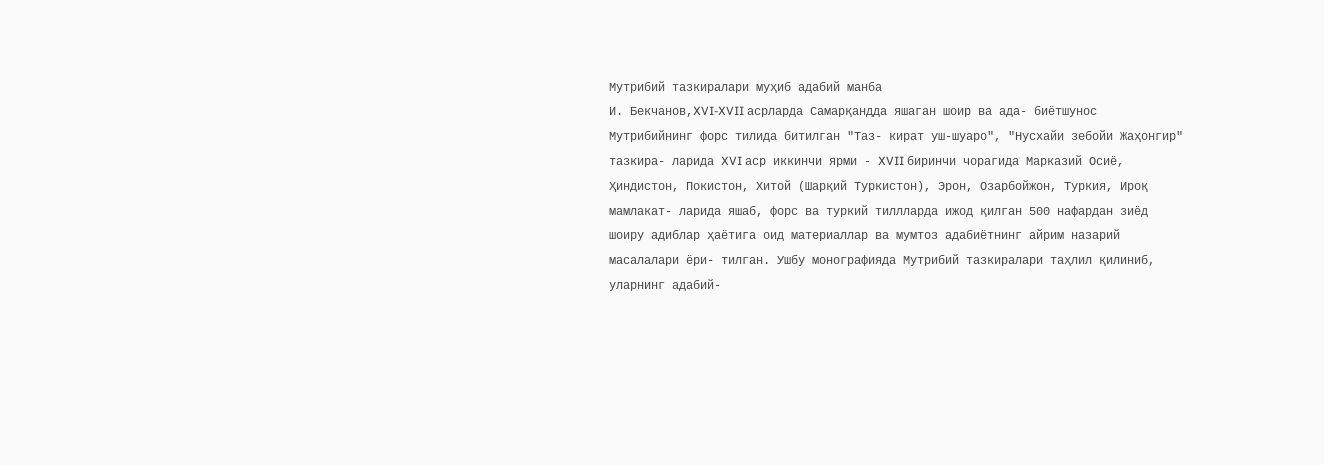Мутрибий тазкиралари муҳиб адабий манба
И. Бекчанов,XVI-XVII асрларда Самарқандда яшаган шоир ва ада- биётшунос Мутрибийнинг форс тилида битилган "Таз- кират уш-шуаро", "Нусхайи зебойи Жаҳонгир" тазкира- ларида XVI аср иккинчи ярми - XVII биринчи чорагида Марказий Осиё, Ҳиндистон, Покистон, Хитой (Шарқий Туркистон), Эрон, Озарбойжон, Туркия, Ироқ мамлакат- ларида яшаб, форс ва туркий тиллларда ижод қилган 500 нафардан зиёд шоиру адиблар ҳаётига оид материаллар ва мумтоз адабиётнинг айрим назарий масалалари ёри- тилган. Ушбу монографияда Мутрибий тазкиралари таҳлил қилиниб, уларнинг адабий-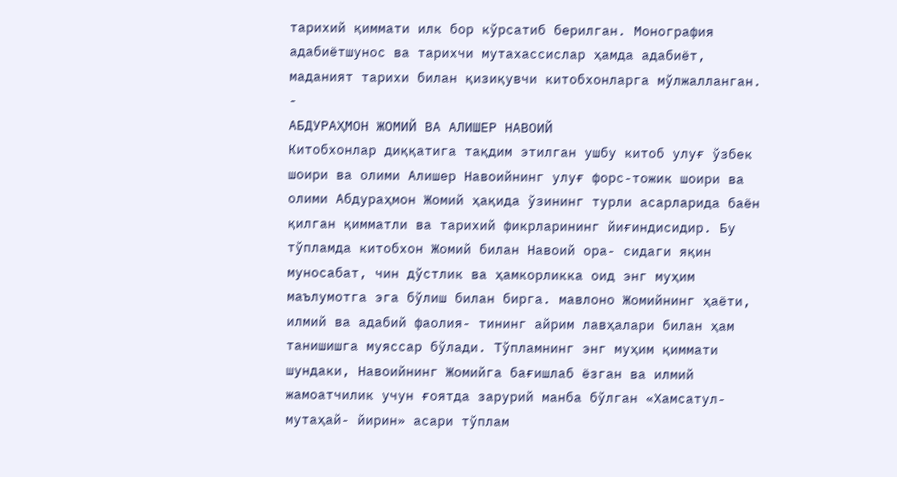тарихий қиммати илк бор кўрсатиб берилган. Монография адабиётшунос ва тарихчи мутахассислар ҳамда адабиёт, маданият тарихи билан қизиқувчи китобхонларга мўлжалланган.
-
АБДУРАҲМОН ЖОМИЙ ВА АЛИШЕР НАВОИЙ
Китобхонлар диққатига тақдим этилган ушбу китоб улуғ ўзбек шоири ва олими Алишер Навоийнинг улуғ форс-тожик шоири ва олими Абдураҳмон Жомий ҳақида ўзининг турли асарларида баён қилган қимматли ва тарихий фикрларининг йиғиндисидир. Бу тўпламда китобхон Жомий билан Навоий ора- сидаги яқин муносабат, чин дўстлик ва ҳамкорликка оид энг муҳим маълумотга эга бўлиш билан бирга. мавлоно Жомийнинг ҳаёти, илмий ва адабий фаолия- тининг айрим лавҳалари билан ҳам танишишга муяссар бўлади. Тўпламнинг энг муҳим қиммати шундаки, Навоийнинг Жомийга бағишлаб ёзган ва илмий жамоатчилик учун ғоятда зарурий манба бўлган «Хамсатул-мутаҳай- йирин» асари тўплам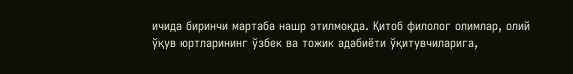ичида биринчи мартаба нашр этилмоқда. Қитоб филолог олимлар, олий ўқув юртларининг ўзбек ва тожик адабиёти ўқитувчиларига,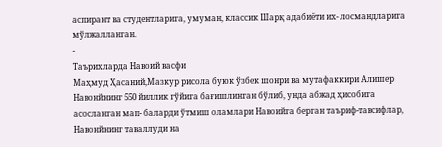аспирант ва студентларига, умуман, классик Шарқ адабиёти их- лосмандларига мўлжалланган.
-
Таърихларда Навоий васфи
Маҳмуд Ҳасаний,Мазкур рисола буюк ўзбек шонри ва мутафаккири Алишер Навонйнинг 550 йиллик гўйига бағишлинган бўлиб, унда абжад ҳисобига асосланган мап- баларди ўтмиш оламлари Навоийга берган таъриф-тавсифлар, Навонйнинг таваллуди на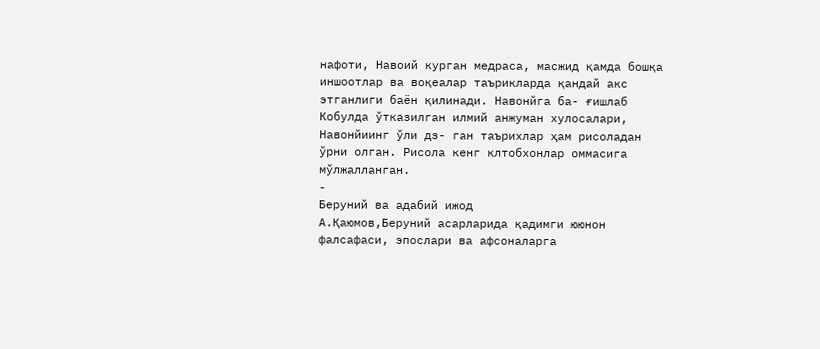нафоти, Навоий курган медраса, масжид қамда бошқа иншоотлар ва воқеалар таърикларда қандай акс этганлиги баён қилинади. Навонйга ба- ғишлаб Кобулда ўтказилган илмий анжуман хулосалари, Навонйиинг ўли дз- ган таърихлар ҳам рисоладан ўрни олган. Рисола кенг клтобхонлар оммасига мўлжалланган.
-
Беруний ва адабий ижод
А.Қаюмов,Беруний асарларида қадимги ююнон фалсафаси, эпослари ва афсоналарга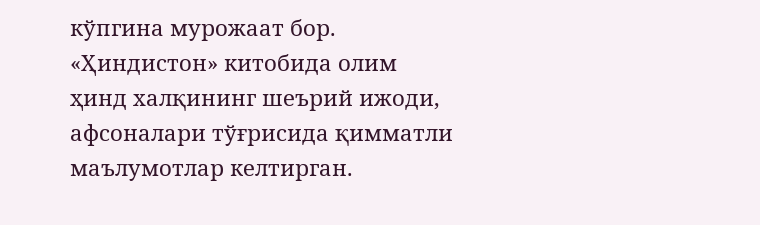кўпгина мурожаат бор. «Ҳиндистон» китобида олим ҳинд халқининг шеърий ижоди, афсоналари тўғрисида қимматли маълумотлар келтирган.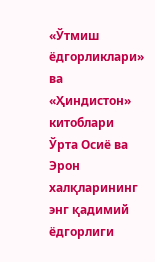«Ўтмиш ёдгорликлари» ва «Ҳиндистон» китоблари Ўрта Осиё ва Эрон халқларининг энг қадимий ёдгорлиги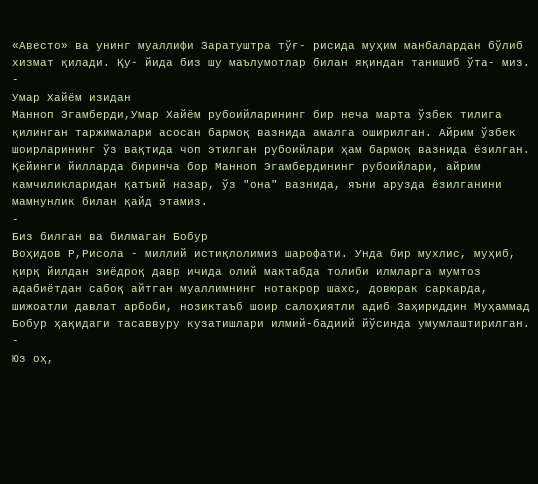«Авесто» ва унинг муаллифи Заратуштра тўғ- рисида муҳим манбалардан бўлиб хизмат қилади. Қу- йида биз шу маълумотлар билан яқиндан танишиб ўта- миз.
-
Умар Хайём изидан
Манноп Эгамберди,Умар Хайём рубоийларининг бир неча марта ўзбек тилига қилинган таржималари асосан бармоқ вазнида амалга оширилган. Айрим ўзбек шоирларининг ўз вақтида чоп этилган рубоийлари ҳам бармоқ вазнида ёзилган. Қейинги йилларда биринча бор Манноп Эгамбердининг рубоийлари, айрим камчиликларидан қатъий назар, ўз "она" вазнида, яъни арузда ёзилганини мамнунлик билан қайд этамиз.
-
Биз билган ва билмаган Бобур
Воҳидов Р,Рисола - миллий истиқлолимиз шарофати. Унда бир мухлис, муҳиб, қирқ йилдан зиёдроқ давр ичида олий мактабда толиби илмларга мумтоз адабиётдан сабоқ айтган муаллимнинг нотакрор шахс, довюрак саркарда, шижоатли давлат арбоби, нозиктаъб шоир салоҳиятли адиб Заҳириддин Муҳаммад Бобур ҳақидаги тасаввуру кузатишлари илмий-бадиий йўсинда умумлаштирилган.
-
Юз оҳ,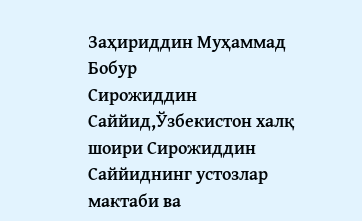Заҳириддин Муҳаммад Бобур
Сирожиддин Саййид,Ўзбекистон халқ шоири Сирожиддин Саййиднинг устозлар мактаби ва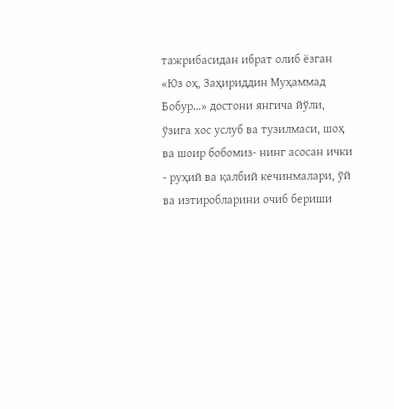тажрибасидан ибрат олиб ёзган «Юз оҳ, Заҳириддин Муҳаммад Бобур…» достони янгича йўли, ўзига хос услуб ва тузилмаси, шоҳ ва шоир бобомиз- нинг асосан ички - руҳий ва қалбий кечинмалари, ўй ва изтиробларини очиб бериши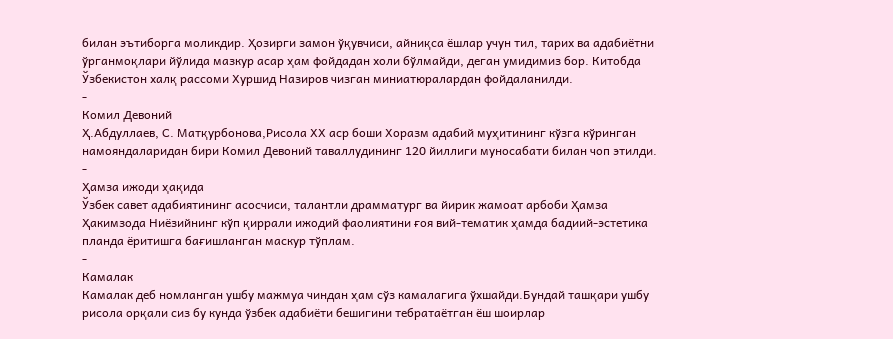билан эътиборга моликдир. Ҳозирги замон ўқувчиси, айниқса ёшлар учун тил, тарих ва адабиётни ўрганмоқлари йўлида мазкур асар ҳам фойдадан холи бўлмайди, деган умидимиз бор. Китобда Ўзбекистон халқ рассоми Хуршид Назиров чизган миниатюралардан фойдаланилди.
-
Комил Девоний
Ҳ.Абдуллаев, С. Матқурбонова,Рисола ХХ аср боши Хоразм адабий муҳитининг кўзга кўринган намояндаларидан бири Комил Девоний таваллудининг 120 йиллиги муносабати билан чоп этилди.
-
Ҳамза ижоди ҳақида
Ўзбек савет адабиятининг асосчиси, талантли драмматург ва йирик жамоат арбоби Ҳамза Ҳакимзода Ниёзийнинг кўп қиррали ижодий фаолиятини ғоя вий-тематик ҳамда бадиий-эстетика планда ёритишга бағишланган маскур тўплам.
-
Камалак
Камалак деб номланган ушбу мажмуа чиндан ҳам сўз камалагига ўхшайди.Бундай ташқари ушбу рисола орқали сиз бу кунда ўзбек адабиёти бешигини тебратаётган ёш шоирлар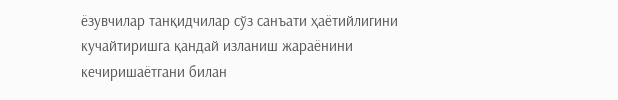ёзувчилар танқидчилар сўз санъати ҳаётийлигини кучайтиришга қандай изланиш жараёнини кечиришаётгани билан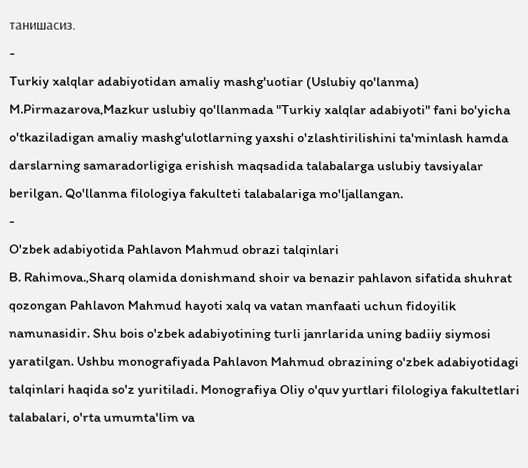танишасиз.
-
Turkiy xalqlar adabiyotidan amaliy mashg'uotiar (Uslubiy qo'lanma)
M.Pirmazarova,Mazkur uslubiy qo'llanmada "Turkiy xalqlar adabiyoti" fani bo'yicha o'tkaziladigan amaliy mashg'ulotlarning yaxshi o'zlashtirilishini ta'minlash hamda darslarning samaradorligiga erishish maqsadida talabalarga uslubiy tavsiyalar berilgan. Qo'llanma filologiya fakulteti talabalariga mo'ljallangan.
-
O'zbek adabiyotida Pahlavon Mahmud obrazi talqinlari
B. Rahimova.,Sharq olamida donishmand shoir va benazir pahlavon sifatida shuhrat qozongan Pahlavon Mahmud hayoti xalq va vatan manfaati uchun fidoyilik namunasidir. Shu bois o'zbek adabiyotining turli janrlarida uning badiiy siymosi yaratilgan. Ushbu monografiyada Pahlavon Mahmud obrazining o'zbek adabiyotidagi talqinlari haqida so'z yuritiladi. Monografiya Oliy o'quv yurtlari filologiya fakultetlari talabalari, o'rta umumta'lim va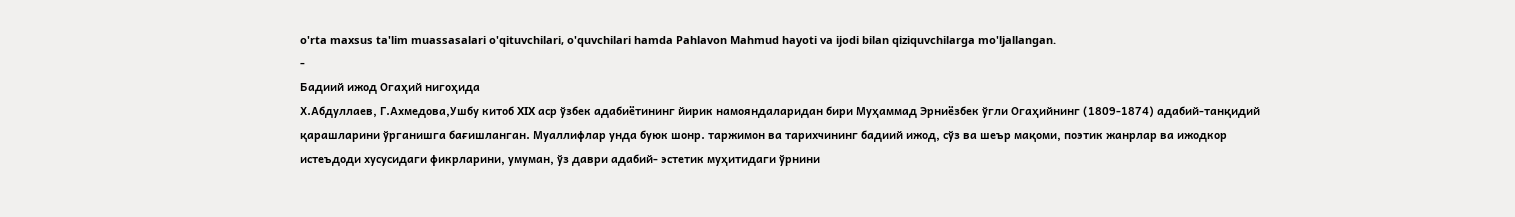o'rta maxsus ta'lim muassasalari o'qituvchilari, o'quvchilari hamda Pahlavon Mahmud hayoti va ijodi bilan qiziquvchilarga mo'ljallangan.
-
Бадиий ижод Огаҳий нигоҳида
Х.Абдуллаев, Г.Ахмедова,Ушбу китоб XIX аср ўзбек адабиётининг йирик намояндаларидан бири Муҳаммад Эрниёзбек ўгли Огаҳийнинг (1809-1874) адабий-танқидий қарашларини ўрганишга бағишланган. Муаллифлар унда буюк шонр. таржимон ва тарихчининг бадиий ижод, сўз ва шеър мақоми, поэтик жанрлар ва ижодкор истеъдоди хусусидаги фикрларини, умуман, ўз даври адабий- эстетик муҳитидаги ўрнини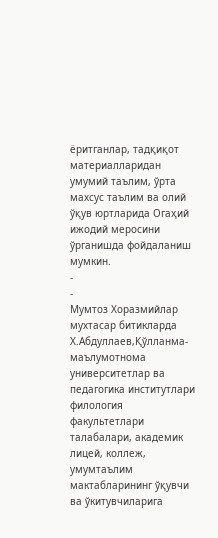ёритганлар, тадқиқот материалларидан умумий таълим, ўрта махсус таълим ва олий ўқув юртларида Огаҳий ижодий меросини ўрганишда фойдаланиш мумкин.
-
-
Мумтоз Хоразмийлар мухтасар битикларда
Х.Абдуллаев,Қўлланма-маълумотнома университетлар ва педагогика институтлари филология факультетлари талабалари, академик лицей, коллеж, умумтаълим мактабларининг ўқувчи ва ўкитувчиларига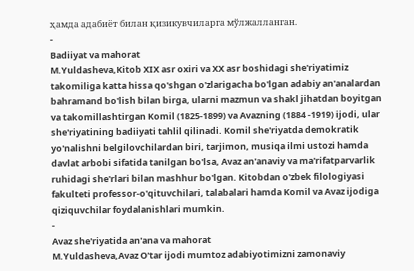ҳамда адабиёт билан қизикувчиларга мўлжалланган.
-
Badiiyat va mahorat
M.Yuldasheva,Kitob XIX asr oxiri va XX asr boshidagi she'riyatimiz takomiliga katta hissa qo'shgan o'zlarigacha bo'lgan adabiy an'analardan bahramand bo'lish bilan birga, ularni mazmun va shakl jihatdan boyitgan va takomillashtirgan Komil (1825-1899) va Avazning (1884 -1919) ijodi, ular she'riyatining badiiyati tahlil qilinadi. Komil she'riyatda demokratik yo'nalishni belgilovchilardan biri, tarjimon, musiqa ilmi ustozi hamda davlat arbobi sifatida tanilgan bo'lsa, Avaz an'anaviy va ma'rifatparvarlik ruhidagi she'rlari bilan mashhur bo'lgan. Kitobdan o'zbek filologiyasi fakulteti professor-o'qituvchilari, talabalari hamda Komil va Avaz ijodiga qiziquvchilar foydalanishlari mumkin.
-
Avaz she'riyatida an'ana va mahorat
M.Yuldasheva,Avaz O'tar ijodi mumtoz adabiyotimizni zamonaviy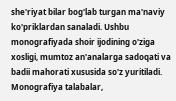she'riyat bilar bog'lab turgan ma'naviy ko'priklardan sanaladi. Ushbu monografiyada shoir ijodining o'ziga xosligi, mumtoz an'analarga sadoqati va badii mahorati xususida so'z yuritiladi. Monografiya talabalar,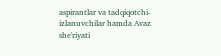aspirantlar va tadqiqotchi-izlanuvchilar hamda Avaz she'riyati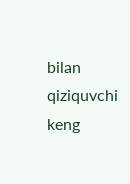bilan qiziquvchi keng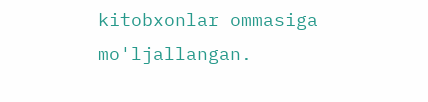kitobxonlar ommasiga mo'ljallangan.